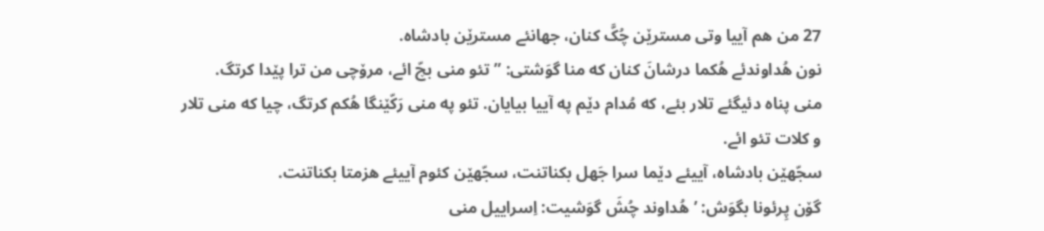27 من هم آییا وتی مسترێن چُکَّ کنان، جهانئے مسترێن بادشاه.
نون هُداوندئے هُکما درشانَ کنان که منا گوَشتی: ”تئو منی بچّ ائے، مرۆچی من ترا پێدا کرتگ.
منی پناه دئیگئے تلار بئے، که مُدام دێم په آییا بیایان. تئو په منی رَکّێنگا هُکم کرتگ، چیا که منی تلار و کلات تئو ائے.
سجّهێن بادشاه، آییئے دێما سرا جَهل بکناتنت، سجّهێن کئوم آییئے هزمتا بکناتنت.
گۆن پِرئونا بگوَش: ’هُداوند چُشَ گوَشیت: اِسراییل منی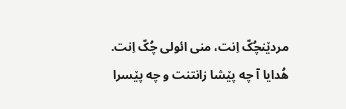مردێنچُکّ اِنت، منی ائولی چُکّ اِنت.
هُدایا آ چه پێشا زانتنت و چه پێسرا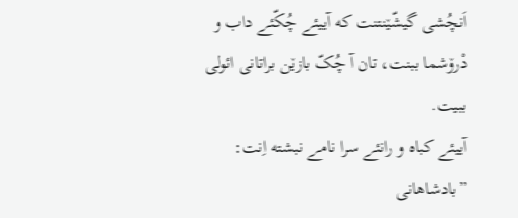اَنچُشی گیشّێنتنت که آییئے چُکّئے داب و دْرۆشما ببنت، تان آ چُکّ بازێن براتانی ائولی ببیت.
آییئے کباه و رانئے سرا نامے نبشته اِنت: ”بادشاهانی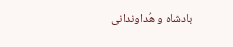بادشاه و هُداوندانی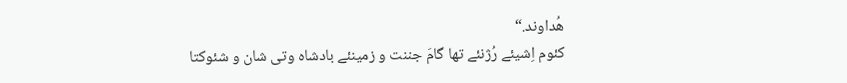هُداوند.“
کئوم اِشیئے رُژنئے تها گامَ جننت و زمینئے بادشاه وتی شان و شئوکتا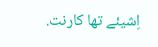اِشیئے تها کارنت.